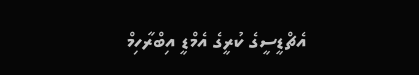އެޗްޑީސީގެ ކުރީގެ އެމްޑީ އިބްރާހިމް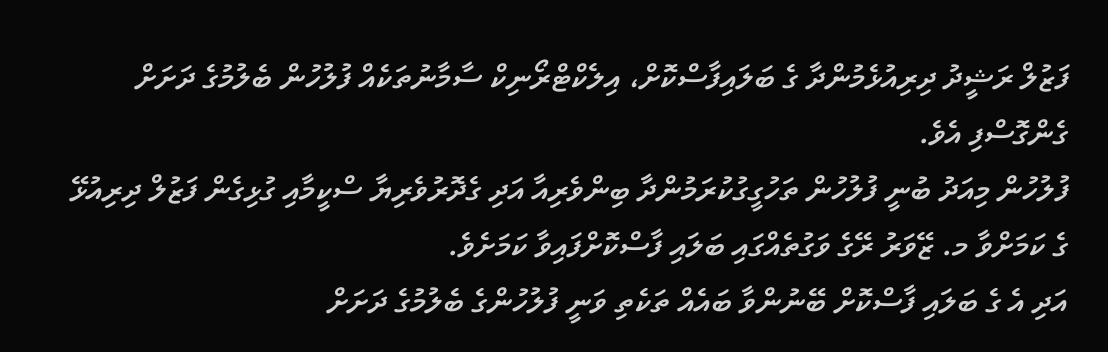ފަޒުލް ރަޝީދު ދިރިއުޅެމުންދާ ގެ ބަލައިފާސްކޮށް، އިލެކްޓްރޯނިކް ސާމާނުތަކެއް ފުލުހުން ބެލުމުގެ ދަށަށް ގެންގޮސްފި އެވެ.
ފުލުހުން މިއަދު ބުނީ ފުލުހުން ތަހުގީގުކުރަމުންދާ ބިންވެރިއާ އަދި ގެދޮރުވެރިޔާ ސްކީމާއި ގުޅިގެން ފަޒުލް ދިރިއުޅޭ ގެ ކަމަށްވާ މ. ޒޭވަރު ރޭގެ ވަގުތެއްގައި ބަލައި ފާސްކޮށްފައިވާ ކަމަށެވެ.
އަދި އެ ގެ ބަލައި ފާސްކޮށް ބޭނުންވާ ބައެއް ތަކެތި ވަނީ ފުލުހުންގެ ބެލުމުގެ ދަށަށް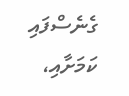ގެނެސްފައި ކަމަށާއި،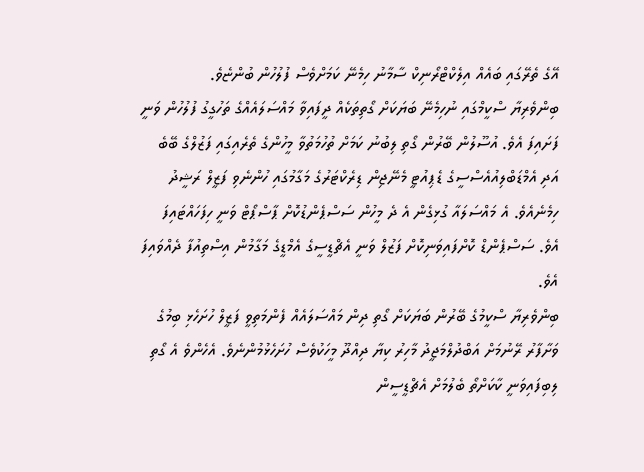އޭގެ ތެރޭގައި ބައެއް އިލެކްޓްރޯނިކް ސާމާނު ހިމެނޭ ކަމަށްވެސް ފުލުހުން ބުންޏެވެ.
ބިންވެރިޔާ ސްކީމްގައި ނުހިމެނޭ ބަޔަކަށް ގޯތިތަކެއް ދީފައިވާ މައްސަލައެއްގެ ތަހުގީގު ފުލުހުން ވަނީ ފަށައިފަ އެވެ. އުސޫލުން ބޭރުން ގޯތި ލިބުނު ކަމަށް ތުހުމަތުވާ މީހުންގެ ތެރެއިގައި ފަޒުލްގެ ބޭބެ އަދި އެމްޑަބްލިއުއެސްސީގެ ޑެޕިއުޓީ މެނޭޖިން ޑިރެކްޓަރުގެ މަގާމުގައި ހުންނެވި ފަޒީލް ރަޝީދު ހިމެނެއެވެ. އެ މައްސަލައާ ގުޅިގެން އެ ދެ މީހުން ސަސްޕެންޑުކޮށް ޕާސްޕޯޓް ވަނީ ހިފަހައްޓައިފަ އެވެ. ސަސްޕެންޑް ކޮށްފައިވަނިކޮށް ފަޒުލް ވަނީ އެޗްޑީސީގެ އެމްޑީގެ މަގާމުން އިސްތިއުފާ ދެއްވައިފަ އެވެ.
ބިންވެރިޔާ ސްކީމުގެ ބޭރުން ބަޔަކަށް ގޯތި ދިން މައްސަލައެއް ފެންމަތިވީ ފަޒީލް ހުށަހެޅި ބިމުގެ ވަށާފާރު ރޭނުމަށް އަބްދުލްމަޖީދު މާހިރު ކިޔާ ދިއްދޫ މީހަކުވެސް ހުށަހެޅުމުންނެވެ. އެހެންވެ އެ ގޯތި ލިބިފައިވަނީ ކާކަށްތޯ ބެލުމަށް އެޗްޑީސީން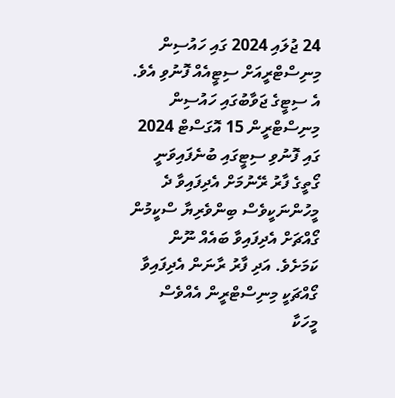24 ޖުލައި 2024 ގައި ހައުސިން މިނިސްޓްރީއަށް ސިޓީއެއް ފޮނުވި އެވެ.
އެ ސިޓީގެ ޖަވާބުގައި ހައުސިން މިނިސްޓްރީން 15 އޮގަސްޓް 2024 ގައި ފޮނުވި ސިޓީގައި ބުނެފައިވަނީ ގޯތީގެ ފާރު ރޭނުމަށް އެދިފައިވާ ދެ މީހުންނަކީވެސް ބިންވެރިޔާ ސްކީމުން ގޯއްޗަށް އެދިފައިވާ ބައެއް ނޫން ކަމަށެވެ. އަދި ފާރު ރާނަން އެދިފައިވާ ގޯއްޗަކީ މިނިސްޓްރީން އެއްވެސް މީހަކާ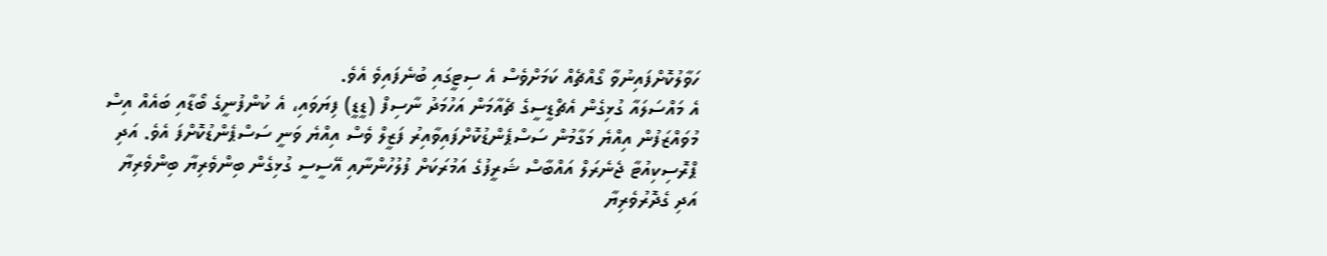ހަވާލުކޮށްފައިނުވާ ގޯއްޗެއް ކަމަށްވެސް އެ ސިޓީގައި ބުނެފައިވެ އެވެ.
އެ މައްސަލައާ ގުޅިގެން އެޗްޑީސީގެ ޗެއާމަން އަހުމަދު ނާސިފް (ޑީޑީ) ފިޔަވައި، އެ ކުންފުނީގެ ބޯޑާއި ބައެއް އިސް މުވައްޒަފުން އިއްޔެ މަގާމުން ސަސްޕެންޑުކޮށްފައިވާއިރު ފަޒީލް ވެސް އިއްޔެ ވަނީ ސަސްޕެންޑުކޮށްފަ އެވެ. އަދި ޕްރޮސިކިއުޓާ ޖެނެރަލް އައްބާސް ޝަރީފުގެ އަމުރަކަށް ފުލުހުންނާއި އޭސީސީ ގުޅިގެން ބިންވެރިޔާ ބިންވެރިޔާ އަދި ގެދޮރުވެރިޔާ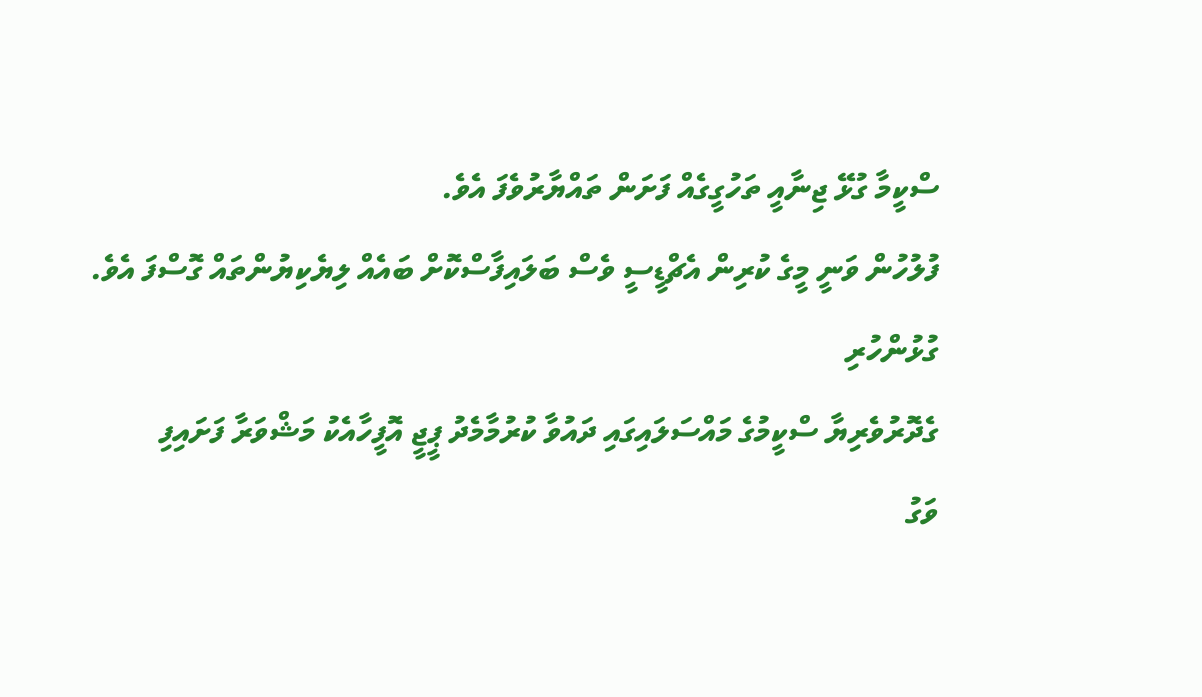ސްކީމާ ގުޅޭ ޖިނާއީ ތަހުގީގެއް ފަށަން ތައްޔާރުވެފަ އެވެ.
ފުލުހުން ވަނީ މީގެ ކުރިން އެޗްޑީސީ ވެސް ބަލައިފާސްކޮށް ބައެއް ލިޔެކިޔުންތައް ގޮސްފަ އެވެ.
ގުޅުންހުރި
ގެދޮރުވެރިޔާ ސްކީމުގެ މައްސަލައިގައި ދައުވާ ކުރުމާމެދު ޕީޖީ އޮފީހާއެކު މަޝްވަރާ ފަށައިފި
ވަގު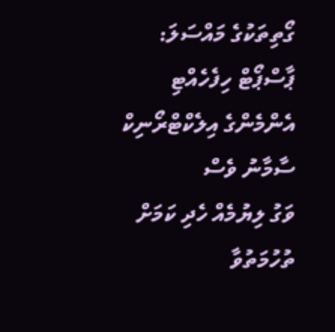ގޯތިތަކުގެ މައްސަލަ: ޕާސްޕޯޓް ހިފެހެއްޓި އެންމެންގެ އިލެކްޓްރޯނިކް ސާމާނު ވެސް
ވަގު ލިޔުމެއް ހެދި ކަމަށް ތުހުމަތުވާ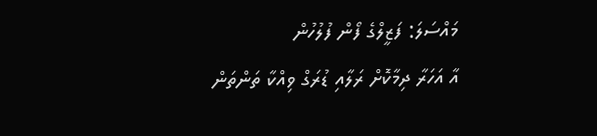މައްސަލަ: ފަޒީލްގެ ފޯން ފުލުހުން
އާ އަހަރާ ދިމާކޮށް ރަލާއި ޑުރަގް ވިއްކާ ތަންތަން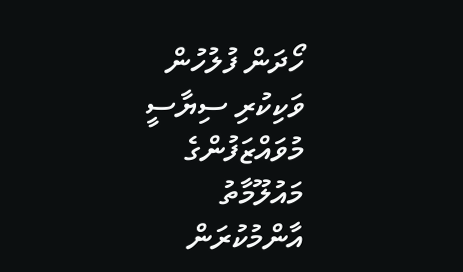ހޯދަން ފުލުހުން
ވަކިކުރި ސިޔާސީ މުވައްޒަފުންގެ މައުލޫމާތު އާންމުކުރަން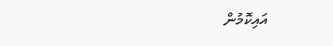އައިކޮމުން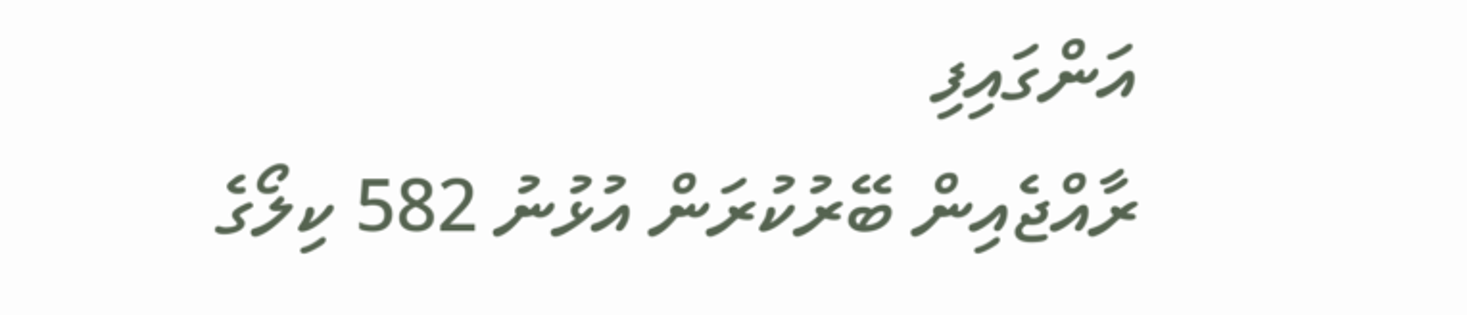އަންގައިފި
ރާއްޖެއިން ބޭރުކުރަން އުޅުނު 582 ކިލޯގެ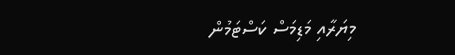މިޔަރާއި މަޑިމަސް ކަސްޓަމުން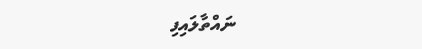ނައްތާލައިފި